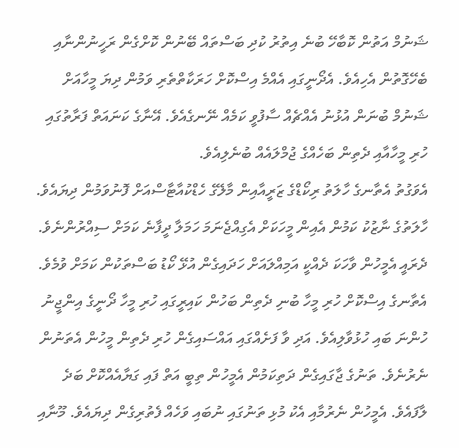ޝަނުމް އަތުން ކޮބާހޭ ބުނެ އިތުރު ކުދި ބަސްތައް ބޭނުން ކޮށްގެން ރަހީނުންނާއި ބެހޭގޮތުން އެހިއެވެ. އެދޯނީގައި އެއްމެ އިސްކޮށް ހަރަކާތްތެރި ވަމުން ދިޔަ މީހާއަށް ޝަނުމް ބުނަން އުޅުނު އެއްޗެއް ސާފުވީ ކަމެއް ނޭނގެއެވެ. އޭނާގެ ކަނައަތް ފަރާތުގައި ހުރި މީހާއާއި ދެތިން ބަހެއްގެ ޖުމްލައެއް ބުނެލިއެވެ.
އެވަގުތު އެތާނގެ ހާލަތު ރިކޯޑްގެ ޒަރީއާއިން މާލޭގެ ހެޑްކުއާޓާސްއަށް ފޮނުވަމުން ދިޔައެވެ. ހާލަތުގެ ނާޒުކު ކަމުން އެއިން މީހަކަށް އެގިއްޖެނަމަ ހަމަލާ ދީފާނެ ކަމަށް ސިއްރުންނެވެ. ދެރައީ އެމީހުން ވާހަކަ ދެއްކީ އަމިއްލައަށް ހަދައިގެން އުޅޭ ކޯޑު ބަސްތަކުން ކަމަށް ވުމެވެ.
އެތާނގެ އިސްކޮށް ހުރި މީހާ ބުނި ދެތިން ބަހުން ކައިރީގައި ހުރި މީހާ ދޯނީގެ އިންޖީނު ހުންނަ ބައި ހުޅުވާލިއެވެ. އަދި ވާ ފަށެއްގައި އައްސައިގެން ހުރި ދެތިން މީހުން އެތަނުން ނެރުނެވެ. ތަނުގެ ޖާގައިގެން ދަތިކަމުން އެމީހުން ތިބީ އަތް ފައި ގަޔާއެއްކޮށް ބަދެ ލާފައެވެ. އެމީހުން ނެރުމާއި އެކު މުޅި ތަނުގައި ނުބައި ވަހެއް ފެތުރިގެން ދިޔައެވެ. މޫނާއި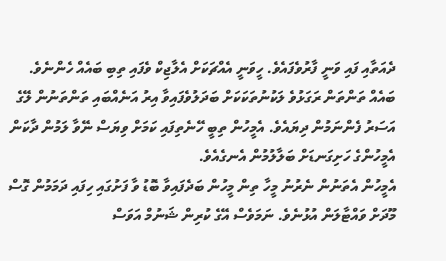ދެއަތާއި ފައި ވަނީ ފާރުވެފައެވެ. ހީވަނީ އެއްޗަކަށް އެލާޖިކް ވެފައި ތިބި ބައެއް ހެންނެވެ. ބައެއް ތަންތަން ރަގަޅުވެ ލަކުނުތަކަކަށް ބަދަލުވެފައިވާ އިރު އަނެއްބައި ތަންތަނުން ލޭގެ އަސަރު ފެންނަމުން ދިޔައެވެ. އެމީހުން ތިބީ ހޭނެތިފައި ކަމަށް ވިޔަސް ނޭވާ ލަމުން ދާކަން އެމީހުންގެ ހަށިގަނޑަށް ބަލާލުމުން އެނގެއެވެ.
އެމީހުން އެތަނުން ނެރުނު މީހާ ތިން މީހުން ބަދެފައިވާ ބޮޑު ވާ ފަށުގައި ހިފައި ދަމަމުން ގޮސް މޫދަށް ވައްޓާލަން އުޅުނެވެ. ނަމަވެސް އޭގެ ކުރިން ޝަނުމް އަވަސް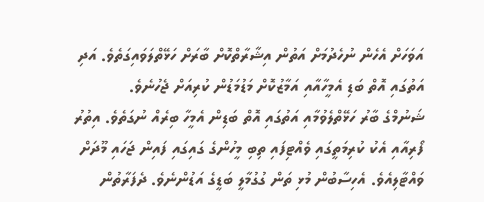އަވަހަށް އެހެން ނުހެދުމަށް އަތުން އިޝާރާތްކޮށް ބާރަށް ހަޅޭތްލަވައިގަތެވެ. އަދި އަތުގައި އޮތް ބަޑި އެމީހާއާއި އަމާޒުކޮށް މަޑުމަޑުން ކުރިއަށް ޖެހުނެވެ.
ޝަނުމްގެ ބާރު ހަޅޭތްލެވުމާއި އަތުގައި އޮތް ބަޑިން އެމީހާ ބިރެއް ނުގަތެވެ. އިތުރު ފޯރިއާއި އެކު ކުރިމަތީގައި ވެއްޓިފައި ތިބި މީހުންގެ ގައިގައި ފައިން ޖަހައި މޫދަށް ވައްޓާލިއެވެ. އެހިސާބުން މުޅި ތަން ގުގުމާލީ ބަޑީގެ އަޑުންނެވެ. ދެފަރާތުން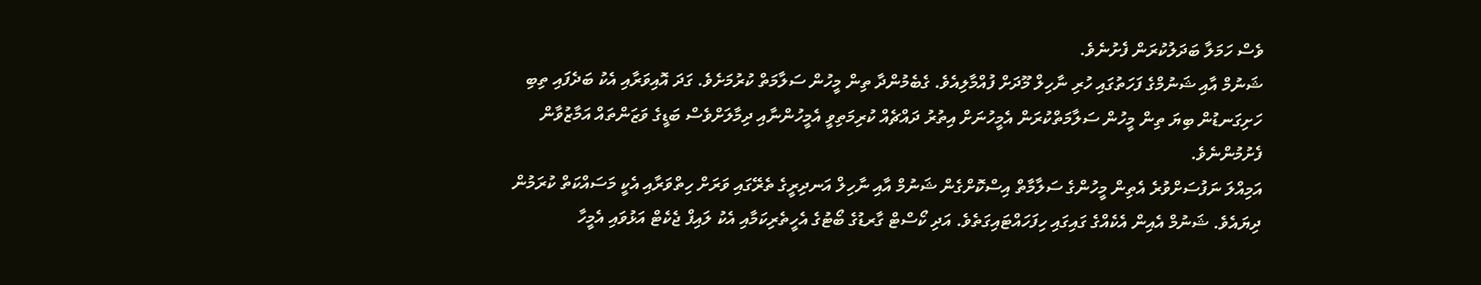ވެސް ހަމަލާ ބަދަލުކުރަން ފެށުނެވެ.
ޝަނުމް އާއި ޝަނުމްގެ ފަހަތުގައި ހުރި ނާހިލް މޫދަށް ފުއްމާލިއެވެ. ގެބެމުންދާ ތިން މީހުން ސަލާމަތް ކުރުމަށެވެ. ގަދަ އޮއިވަރާއި އެކު ބަދެފައި ތިބި ހަށިގަނޑުން ބިޔަ ތިން މީހުން ސަލާމަތްކުރަން އެމީހުނަށް އިތުރު ދައްޗެއް ކުރިމަތިވީ އެމީހުންނާއި ދިމާލަށްވެސް ބަޑީގެ ވަޒަންތައް އަމާޒުވާން ފެށުމުންނެވެ.
އަމިއްލަ ނަފުސަށްވުރެ އެތިން މީހުންގެ ސަލާމާތް އިސްކޮށްގެން ޝަނުމް އާއި ނާހިލް އަނދިރީގެ ތެރޭގައި ވަރަށް ހިތްވަރާއި އެކީ މަސައްކަތް ކުރަމުން ދިޔައެވެ. ޝަނުމް އެއިން އެކެއްގެ ގައިގައި ހިފަހައްޓައިގަތެވެ. އަދި ކޯސްޓް ގާރޑުގެ ބޯޓުގެ އެހީތެރިކަމާއި އެކު ލައިފް ޖެކެޓް އަޅުވައި އެމީހާ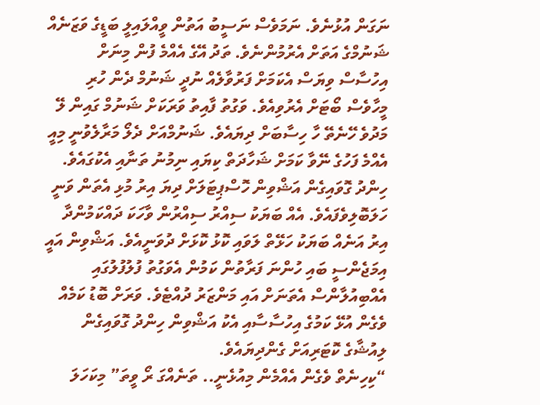ނަގަން އުޅުނެވެ. ނަމަވެސް ނަސީބު އަތުން ވީއްލައިލީ ބަޑީގެ ވަޒަނެއް ޝަނުމްގެ އަތަށް އެރުމުންނެވެ. ތަދު އޭގެ އެއްމެ ފުން މިނަށް އިހުސާސް ވިޔަސް އެކަމަށް ފަރުވާލެއް ނުދީ ޝަނުމް ދެން ހުރި މީހާވެސް ބޯޓަށް އެރުވިއެވެ. ވަގުތު ފާއިތު ވަރަކަށް ޝަނުމް ގައިން ލޭ މަދުވެ ހޭނެތޭ ހާ ހިސާބަށް ދިޔައެވެ. ޝަނުމްއަށް ދެލޯ މަރާލެވުނީ މިއީ އެއްމެ ފަހުގެ ނޭވާ ކަމަށް ޝަހާދަތް ކިޔައި ނިމުނު ތަނާއި އެކުގައެވެ.
ހިންދު ގޮވައިގެން އަޝްވިން ހޮސްޕިޓަލަށް ދިޔަ އިރު މުޅި އެތަން ވަނީ ހަލަބޮލިވެފައެވެ. އެއް ބަޔަކު ސިއްރު ސިއްރުން ވާހަކަ ދައްކަމުންދާ އިރު އަނެއް ބަޔަކު ހަޅޭތް ލަވައި ކޮޅު ކޮޅަށް ދުވަނީއެވެ. އަޝްވިން އައީ އިމަޖެންސީ ބައި ހުންނަ ފަރާތުން ކަމުން އެވަގުތު ފުލުފުލުގައި އެއްބިއުލާންސް އެތަނަށް އައި މަންޒަރު ދުއްޓެވެ. ވަރަށް ބޮޑު ކަމެއް ވެގެން އުޅޭ ކަމުގެ އިހުސާސާއި އެކު އަޝްވިން ހިންދު ގޮވައިގެން ލިއުޝާގެ ކޮޓަރިއަށް ގެންދިޔައެވެ.
“ކިހިނެތް ވެގެން އެއްމެން މިއުޅެނީ.. ތަނެއްގަ ރޯ ވީތަ” މިކަހަލަ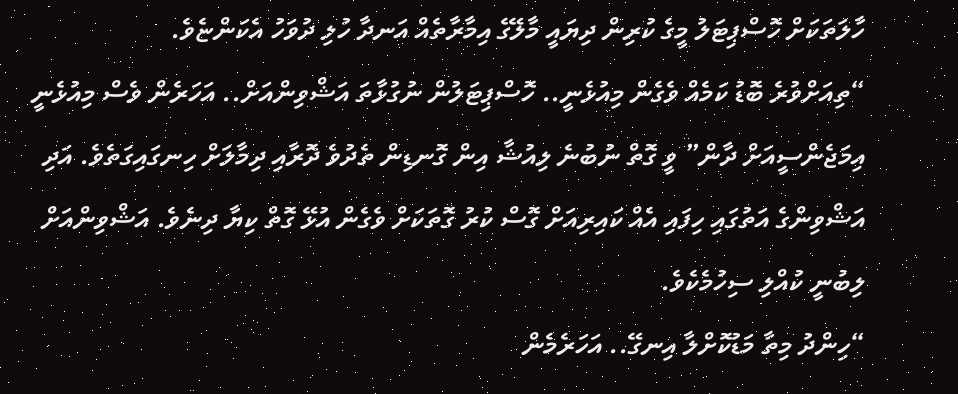ހާލަތަކަށް ހޮސްޕިޓަލު މީގެ ކުރިން ދިޔައީ މާލޭގެ އިމާރާތެއް އަނދާ ހުލި ދުވަހު އެކަންޏެވެ.
“ތިއަށްވުރެ ބޮޑު ކަމެއް ވެގެން މިއުޅެނީ.. ހޮސްޕިޓަލުން ނުގުޅާތަ އަޝްވިންއަށް.. އަހަރެން ވެސް މިއުޅެނީ އިމަޖެންސީއަށް ދާން” ވީ ގޮތް ނުބުނެ ލިއުޝާ އިން ގޮނޑިން ތެދުވެ ދޮރާއި ދިމާލަށް ހިނގައިގަތެވެ. އަދި އަޝްވިންގެ އަތުގައި ހިފައި އެއް ކައިރިއަށް ގޮސް ކުރު ގޮތަކަށް ވެގެން އުޅޭ ގޮތް ކިޔާ ދިނެވެ. އަޝްވިންއަށް ލިބުނީ ކުއްލި ސިހުމެކެވެ.
“ހިންދު މިތާ މަޑުކޮށްލާ އިނގޭ.. އަހަރެމެން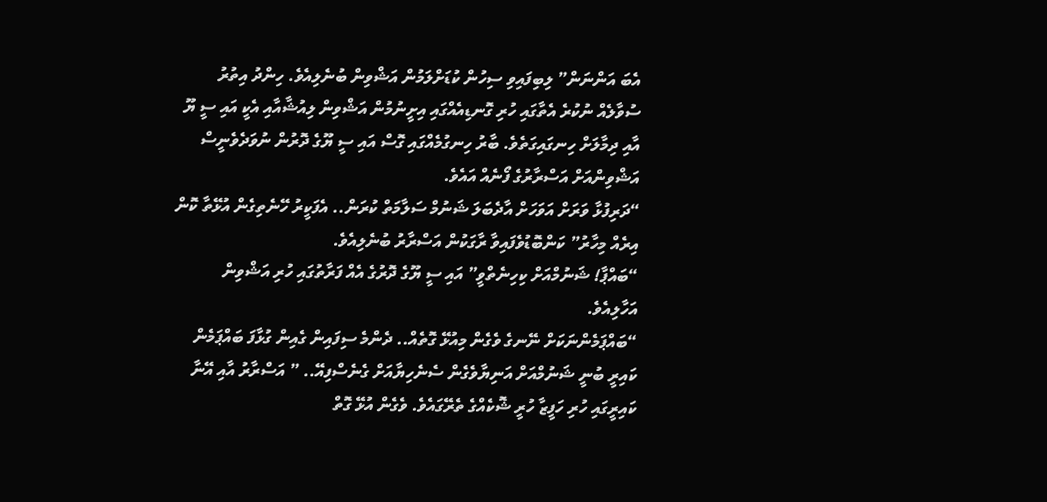އެބަ އަންނަން” ލިބިފައިވި ސިހުން ކުޑަށްލަމުން އަޝްވިން ބުނެލިއެވެ. ހިންދު އިތުރު ސުވާލެއް ނުކުރެ އެތާގައި ހުރި ގޮނޑިއެއްގައި އިށީނުމުން އަޝްވިން ލިއުޝާއާއި އެކީ އައި ސީ ޔޫ އާއި ދިމާލަށް ހިނގައިގަތެވެ. ބާރު ހިނގުމެއްގައި ގޮސް އައި ސީ ޔޫގެ ދޮރުން ނުވަދެވެނީސް އަޝްވިންއަށް އަސްރާރުގެ ފޯނެއް އައެވެ.
“ދަރިފުޅާ ވަރަށް އަވަހަށް އާދެބަލަ ޝަނުމް ސަލާމަތް ކުރަން.. އެފަކީރު ހޭނެތިގެން އުޅޭތާ ކޮން އިރެއް މިހާރު” ކަންބޮޑުވެފައިވާ ރާގަކުން އަސްރާރު ބުނެލިއެވެ.
“ބައްޕާ! ޝަނުމްއަށް ކިހިނެތްވީ” އައި ސީ ޔޫގެ ދޮރުގެ އެއް ފަރާތުގައި ހުރި އަޝްވިން އަހާލިއެވެ.
“ބައްޕަމެންނަކަށް ނޭނގެ ވެގެން މިއުޅޭ ގޮތެއް.. ދެންމެ ސިފައިން ގެއިން ގުޅާފަ ބައްޕަމެން ކައިރީ ބުނީ ޝަނުމްއަށް އަނިޔާވެގެން ސެނެހިޔާއަށް ގެނެސްފިއޭ.. ” އަސްރާރު އާއި އޭނާ ކައިރީގައި ހުރި ހަފީޒާ ހުރީ ޝޮކެއްގެ ތެރޭގައެވެ. ވެގެން އުޅޭ ގޮތް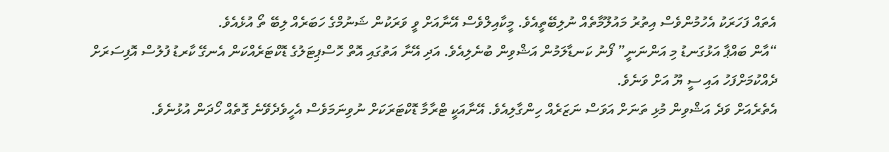އެތައް ފަހަރަކު އެހުމުންވެސް އިތުރު މައުލޫމާތެއް ނުލިބޭތީއެވެ. މީކާއިލްވެސް އޭނާއަށް ވީ ވަރަކުން ޝަނުމްގެ ހަބަރެއް ލިބޭ ތޯ އުޅެއެވެ.
“އާން ބައްޕާ އަޅުގަނޑު މި އަންނަނީ” ފޯނު ކަނޑާލަމުން އަޝްވިން ބުނެލިއެވެ. އަދި އޭނާ އަތުގައި އޮތް ހޮސްޕިޓަލުގެ ޑޮކްޓަރެއްކަން އެނގޭ ކާރޑު ފުލުސް އޮފިސަރަށް ދެއްކުމަށްފަހު އައި ސީ ޔޫ އަށް ވަނެވެ.
އެތެރެއަށް ވަދެ އަޝްވިން މުޅި ތަނަށް އަވަސް ނަޒަރެއް ހިންގާލިއެވެ. އޭނާއަކީ ޓްރާމާ ޑޮކްޓަރަކަށް ނުވިނަމަވެސް އެހީވެދެވޭނެ ގޮތެއް ހޯދަން އުޅުނެވެ.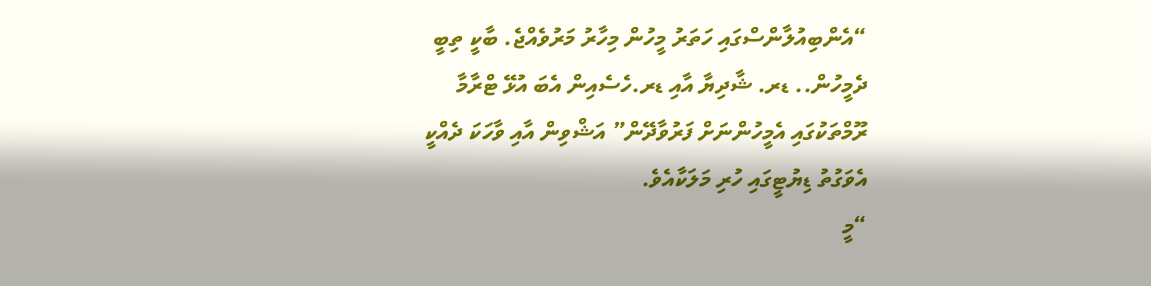“އެންބިއުލާންސްގައި ހަތަރު މީހުން މިހާރު މަރުވެއްޖެ. ބާކީ ތިބީ ދެމީހުން.. ޑރ. ޝާދިޔާ އާއި ޑރ.ހެސެއިން އެބަ އުޅޭ ޓްރާމާ ރޫމްތަކުގައި އެމީހުންނަށް ފަރުވާދޭން” އަޝްވިން އާއި ވާހަކަ ދެއްކީ އެވަގުތު ޑިޔުޓީގައި ހުރި މަލަކާއެވެ.
“މީ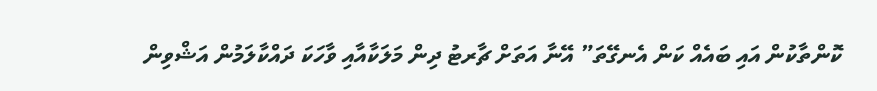ކޮންތާކުން އައި ބައެއް ކަން އެނގޭތަ” އޭނާ އަތަށް ޗާރޓު ދިން މަލަކާއާއި ވާހަކަ ދައްކާލަމުން އަޝްވިން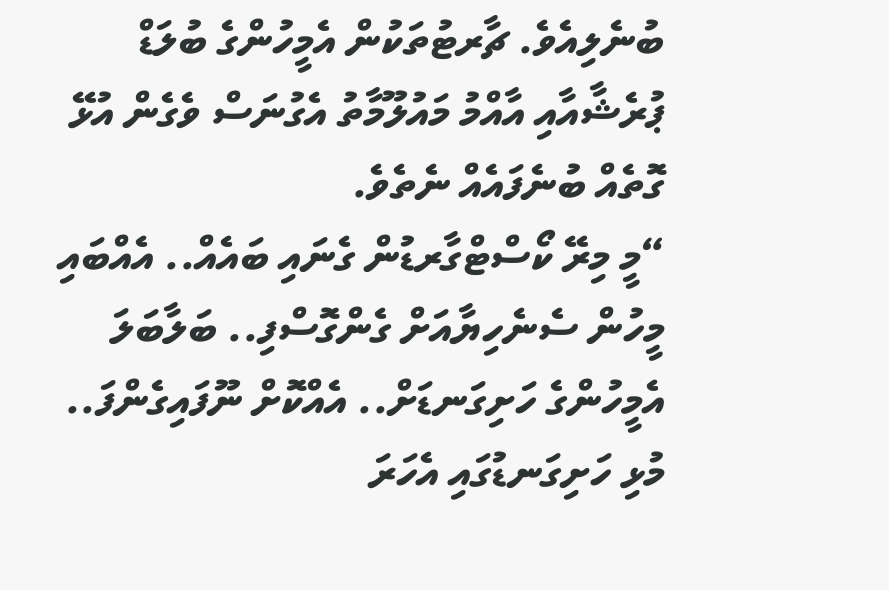ބުނެލިއެވެ. ޗާރޓުތަކުން އެމީހުންގެ ބުލަޑް ޕުރެޝާއާއި އާއްމު މައުލޫމާތު އެގުނަސް ވެގެން އުޅޭ ގޮތެއް ބުނެފައެއް ނެތެވެ.
“މީ މިރޭ ކޯސްޓްގާރޑުން ގެނައި ބައެއް.. އެއްބައި މީހުން ސެނެހިޔާއަށް ގެންގޮސްފި.. ބަލާބަލަ އެމީހުންގެ ހަށިގަނޑަށް.. އެއްކޮށް ނޫފައިގެންފަ.. މުޅި ހަށިގަނޑުގައި އެހަރަ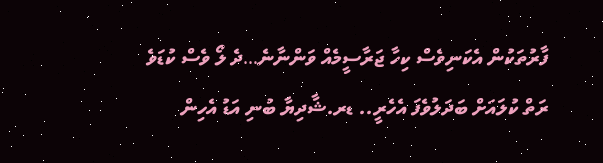ފާރުތަކުން އެކަނިވެސް ކިހާ ޖަރާސީމެއް ވަންނާނެ…ދެ ލޯ ވެސް ކުޑަވެ ރަތް ކުލައަށް ބަދަލުވެފަ އެހެރީ.. ޑރ.ޝާދިޔާ ބުނި އަޑު އެހިން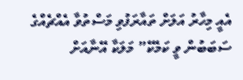އެއީ މިހާރު އަލަށް ތައާރަފުވި މަސްތުވާ އެއްޗެއްގެ ސަބަބުން ވީ ކަމެކޭ” މަލަކާ އޭނާއަށް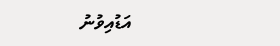އަޑުއިވުނު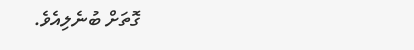ގޮތަށް ބުނެލިއެވެ.